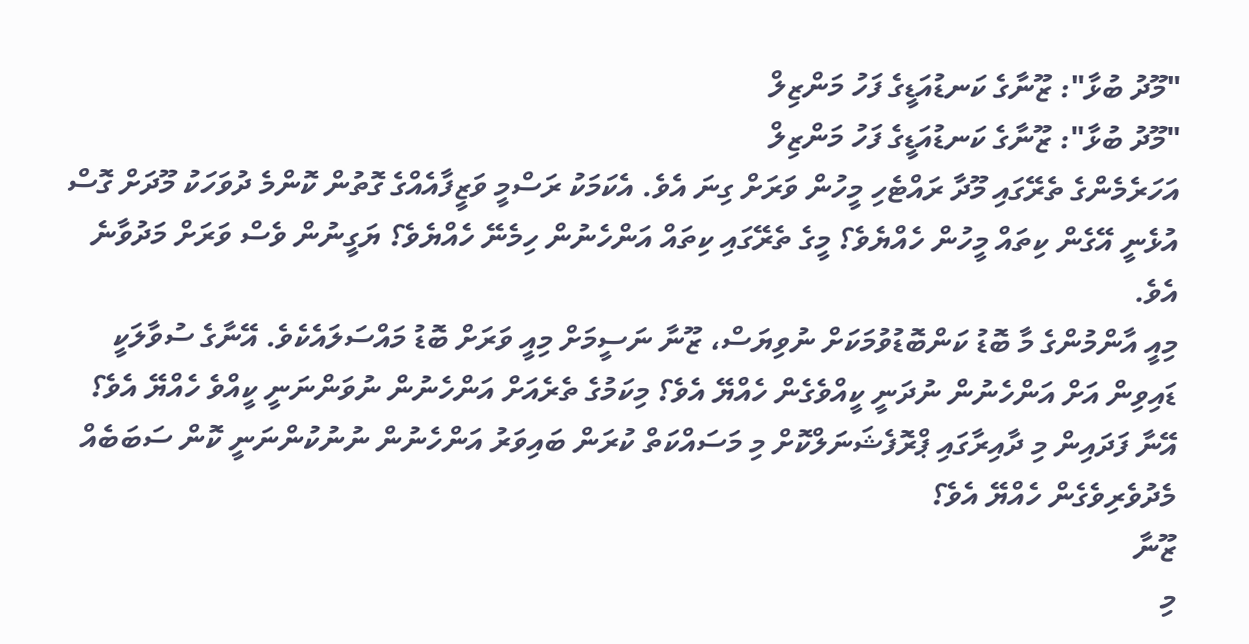"މޫދު ބުޅާ": ޒޫނާގެ ކަނޑުއަޑީގެ ފަހު މަންޒިލް
"މޫދު ބުޅާ": ޒޫނާގެ ކަނޑުއަޑީގެ ފަހު މަންޒިލް
އަހަރެމެންގެ ތެރޭގައި މޫދާ ރައްޓެހި މީހުން ވަރަށް ގިނަ އެވެ. އެކަމަކު ރަސްމީ ވަޒީފާއެއްގެ ގޮތުން ކޮންމެ ދުވަހަކު މޫދަށް ގޮސް އުޅެނީ އޭގެން ކިތައް މީހުން ހެއްޔެވެ؟ މީގެ ތެރޭގައި ކިތައް އަންހެނުން ހިމެނޭ ހެއްޔެވެ؟ ޔަގީނުން ވެސް ވަރަށް މަދުވާނެ އެވެ.
މިއީ އާންމުންގެ މާ ބޮޑު ކަންބޮޑުވުމަކަށް ނުވިޔަސް، ޒޫނާ ނަސީމަށް މިއީ ވަރަށް ބޮޑު މައްސަލައެކެވެ. އޭނާގެ ސުވާލަކީ ޑައިވިން އަށް އަންހެނުން ނުދަނީ ކީއްވެގެން ހެއްޔޭ އެވެ؟ މިކަމުގެ ތެރެއަށް އަންހެނުން ނުވަންނަނީ ކީއްވެ ހެއްޔޭ އެވެ؟ އޭނާ ފަދައިން މި ދާއިރާގައި ޕްރޮފެޝަނަލްކޮށް މި މަސައްކަތް ކުރަން ބައިވަރު އަންހެނުން ނުނުކުންނަނީ ކޮން ސަބަބެއް މެދުވެރިވެގެން ހެއްޔޭ އެވެ؟
ޒޫނާ
މި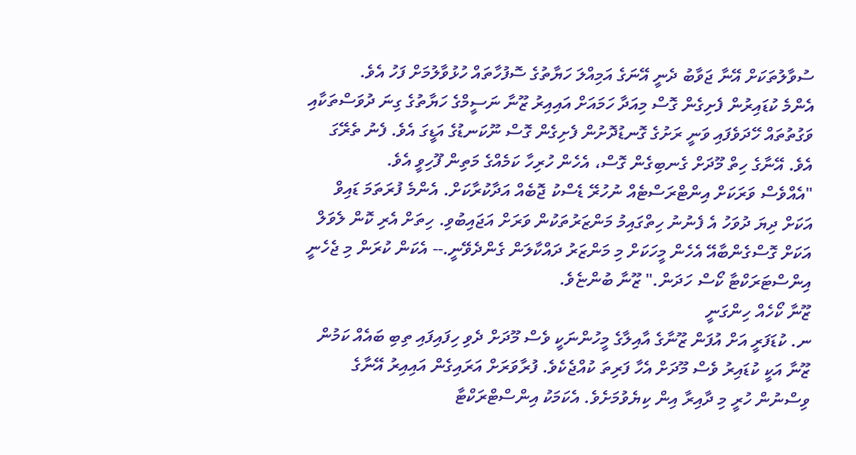ސުވާލުތަކަށް އޭނާ ޖަވާބު ދެނީ އޭނަގެ އަމިއްލަ ހަޔާތުގެ ސޮފުހާތައް ހުޅުވާލުމަށް ފަހު އެވެ.
އެންމެ ކުޑައިރުން ފެށިގެން ގޮސް މިއަދާ ހަމައަށް އައިއިރު ޒޫނާ ނަސީމްގެ ހަޔާތުގެ ގިނަ ދުވަސްތަކާއި ވަގުތުތައް ހޭދަވެފައި ވަނީ ރަށުގެ ގޮނޑުދޮށުން ފެށިގެން ގޮސް ނޫކަނޑުގެ އަޑީގަ އެވެ. ފެނު ތެރޭގަ އެވެ. އޭނާގެ ހިތް މޫދަށް ގެނބިގެން ގޮސް، އެހެން ހުރިހާ ކަމެއްގެ މަތިން ފޫހިވީ އެވެ.
"އެއްވެސް ވަރަކަށް އިންޓްރަސްޓެއް ނުހުރޭ ޑެސްކު ޖޮބެއް އަދާކުރާކަށް. އެންމެ ފުރަތަމަ ޑައިވް އަކަށް ދިޔަ ދުވަހު އެ ފެނުނު ހިތްގައިމު މަންޒަރުތަކުން ވަރަށް އަޖައިބުވި. ހިތަށް އެރި ކޮން ލެވަލް އަކަށް ގޮސްގެންބާއޭ އެހެން މީހަކަށް މި މަންޒަރު ދައްކާލަން ގެންދެވޭނީ.-- އެކަން ކުރަން މި ޖެހެނީ އިންސްޓަރަކްޓާ ކޯސް ހަދަން." ޒޫނާ ބުންޏެވެ.
ޒޫނާ ކޯހެއް ހިންގަނީ
ނ. ކުޑަފަރީ އަށް އުފަން ޒޫނާގެ އާއިލާގެ މީހުންނަކީ ވެސް މޫދަށް ދެވި ހިފައިފައި ތިބި ބައެއް ކަމުން ޒޫނާ އަކީ ކުޑައިރު ވެސް މޫދަށް އެހާ ފަރިތަ ކުއްޖެކެވެ. ފުރާވަރަށް އަރައިގެން އައިއިރު އޭނާގެ ވިސްނުން ހުރީ މި ދާއިރާ އިން ކިޔެވުމަށެވެ. އެކަމަކު އިންސްޓްރަކްޓާ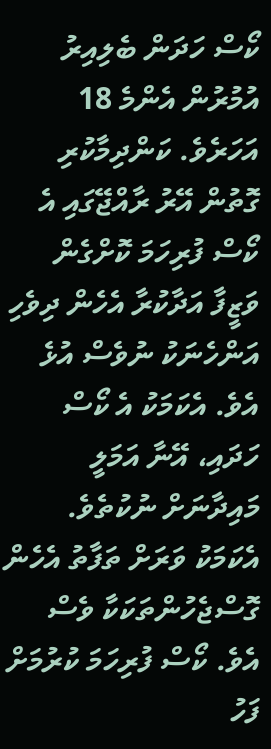ކޯސް ހަދަން ބެލިއިރު އުމުރުން އެންމެ 18 އަހަރެވެ. ކަންދިމާކުރި ގޮތުން އޭރު ރާއްޖޭގައި އެ ކޯސް ފުރިހަމަ ކޮށްގެން ވަޒީފާ އަދާކުރާ އެހެން ދިވެހި އަންހެނަކު ނުވެސް އުޅެ އެވެ. އެކަމަކު އެ ކޯސް ހަދައި، އޭނާ އަމަލީ މައިދާނަށް ނުކުތެވެ. އެކަމަކު ވަރަށް ތަފާތު އެހެން ގޮސްޖެހުންތަކަކާ ވެސް އެވެ. ކޯސް ފުރިހަމަ ކުރުމަށް ފަހު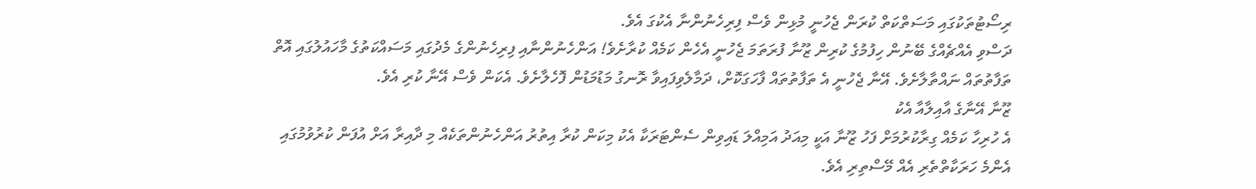ރިސޯޓުތަކުގައި މަސަތްކަތް ކުރަން ޖެހުނީ މުޅިން ވެސް ފިރިހެނުންނާ އެކުގަ އެވެ.
ދަސްވި އެއްޗެއްގެ ބޭނުން ހިފުމުގެ ކުރިން ޒޫނާ ފުރަތަމަ ޖެހުނީ އެހެން ކަމެއް ކުރާށެވެ! އަންހެނުންނާއި ފިރިހެނުންގެ މެދުގައި މަސައްކަތުގެ މާހައުލުގައި އޮތް ތަފާތުތައް ނައްތާލާށެވެ. އޭނާ ޖެހުނީ އެ ތަފާތުތައް ފާހަގަކޮށް، ދަމާލެވިފައިވާ ރޮނގު މަޑުމަޑުން ފޮހެލާށެވެ. އެކަން ވެސް އޭނާ ކުރި އެވެ.
ޒޫނާ އޭނާގެ އާއިލާއާ އެކު
އެ ހުރިހާ ކަމެއް ގިރާކުރުމަށް ފަހު ޒޫނާ އަކީ މިއަދު އަމިއްލަ ޑައިވިން ސެންޓަރަކާ އެކު މިކަން ކުރާ އިތުރު އަންހެނުންތަކެއް މި ދާއިރާ އަށް އުފަން ކުރުވުމުގައި އެންމެ ހަރަކާތްތެރި އެއް މޭސްތިރި އެވެ.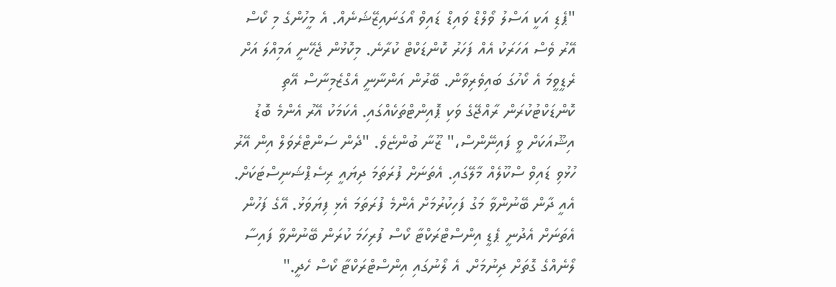"ޕެޑި އަކީ އަސްލު ވޯލްޑް ވައިޑް ޑައިވް އޯގަނައިޒޭޝަނެއް. އެ މީހުންގެ މި ކޯސް އޭރު ވެސް އަހަރަކު އެއް ފަހަރު ކޮންޑަކްޓް ކުރާނެ. މިކޮޅުން ޖެހޭނީ އަމިއްލަ އަށް ރެޑީވީމަ އެ ކޯހުގަ ބައިވެރިވާން. ބޭރުން އަންނާނީ އެގްޒެމިނާސް އޭތި ކޮންޑަކްޓުކުރަން ރާއްޖޭގެ ވަކި ޕޮއިންޓްތަކެއްގައި. އެކަމަކު އޭރު އެންމެ ބޮޑު އިޝޫއަކަށް ވީ ފައިނޭންސް،" ޒޫނާ ބުންޏެވެ. "ދެން ސަންޓްރެވަލް އިން އޭރު ހުޅުވި ޑައިވް ސްކޫލެއް މާލޭގައި. އެތަނަށް ފުރަތަމަ ދިޔައީ ރިސެޕްޝަނިސްޓަކަށް. އެއީ ދާން ބޭނުންވާ މަގު ފަހިކުރުމަށް އެންމެ ފުރަތަމަ އެޅި ފިޔަވަޅު. އޭގެ ފަހުން އެތަނަށް އެދުނީ ޕެޑީ އިންސްޓްރަކްޓާ ކޯސް ފުރިހަމަ ކުރަން ބޭނުންވާ ފައިސާ ލޯނެއްގެ ގޮތަށް ދިނުމަށް. އެ ލޯނުގައި އިންސްޓްރަކްޓާ ކޯސް ހެދީ."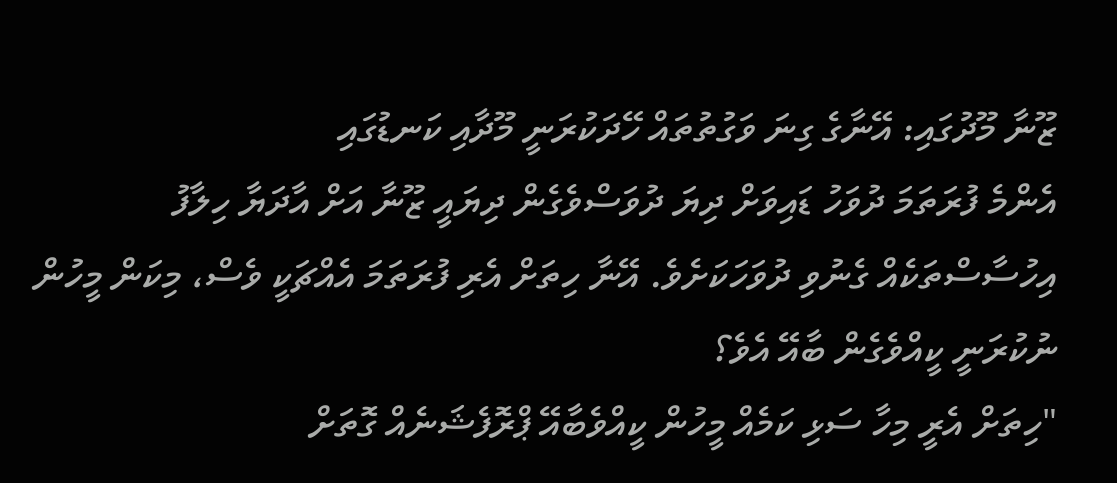ޒޫނާ މޫދުގައި: އޭނާގެ ގިނަ ވަގުތުތައް ހޭދަކުރަނީ މޫދާއި ކަނޑުގައި
އެންމެ ފުރަތަމަ ދުވަހު ޑައިވަށް ދިޔަ ދުވަސްވެގެން ދިޔައީ ޒޫނާ އަށް އާދަޔާ ހިލާފު އިހުސާސްތަކެއް ގެނުވި ދުވަހަކަށެވެ. އޭނާ ހިތަށް އެރި ފުރަތަމަ އެއްޗަކީ ވެސް، މިކަން މީހުން ނުކުރަނީ ކީއްވެގެން ބާއޭ އެވެ؟
"ހިތަށް އެރީ މިހާ ސަޅި ކަމެއް މީހުން ކީއްވެބާއޭ ޕްރޮފެޝަނެއް ގޮތަށް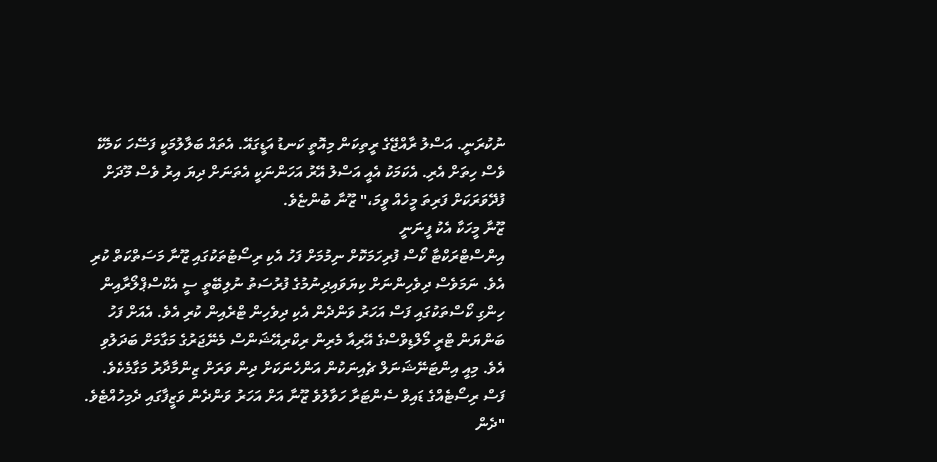ނުކުރަނީ. އަސްލު ރާއްޖޭގެ ރީތިކަން މިއޮތީ ކަނޑު އަޑީގައޭ. އެތައް ބަލާލުމަކީ ފަސޭހަ ކަމެކޭ ވެސް ހިތަށް އެރި. އެކަމަކު އެއީ އަސްލު އޭރު އަހަންނަކީ އެތަނަށް ދިޔަ އިރު ވެސް މޫދަށް ފުދޭވަރަކަށް ފަރިތަ މީހެއް ވީމަ،" ޒޫނާ ބުންޏެވެ.
ޒޫނާ މީހަކާ އެކު ފީނަނީ
އިންސްޓްރަކްޓާ ކޯސް ފުރިހަމަކޮށް ނިމުމަށް ފަހު އެކި ރިސޯޓުތަކުގައި ޒޫނާ މަސަތްކަތް ކުރި އެވެ. ނަމަވެސް ދިވެހިންނަށް ކިޔަވައިދިނުމުގެ ފުރުސަތު ނުލިބޭތީ ސީ އެކްސްޕްލޯރާއިން ހިންގި ކޯސްތަކުގައި ފަސް އަހަރު ވަންދެން އެކި ދިވެހިން ޓްރެއިން ކުރި އެވެ. އެއަށް ފަހު ބަންޔަން ޓްރީ މޯލްޑިވްސްގެ އޭރިއާ މެރިން ރިކްރިއޭޝަންސް މެނޭޖަރުގެ މަގާމަށް ބަދަލުވި އެވެ. މިއީ އިންޓަނޭޝަނަލް ޗެއިނަކުން އަންހެނަކަށް ދިން ވަރަށް ޒިންމާދާރު މަގާމެކެވެ. ފަސް ރިސޯޓެއްގެ ޑައިވް ސެންޓަރާ ހަވާލުވެ ޒޫނާ އަށް އަހަރު ވަންދެން ވަޒީފާގައި ދެމިހުއްޓެވެ.
"ދެން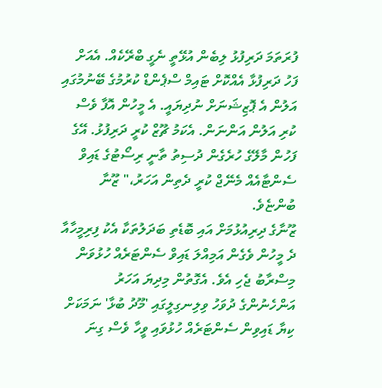ފުރަތަމަ ދަރިފުޅު ލިބެން އުޅޭތީ ނެގީ ބްރޭކެއް. އެއަށް ފަހު ދަރިފުޅާ އެއްކޮށް ޓައިމް ސްޕެންޑް ކުރުމުގެ ބޭނުމުގައި އަލުން އެ ޕޮޒިޝަނަށް ނުދިޔައީ. އެ މީހުން އޮފާ ވެސް ކުރި އަލުން އަންނަން. އެކަމު ޗޫޒް ކުރީ ދަރިފުޅު. އޭގެ ފަހުން މާލޭގެ ހުރެގެން ދުސިތު ތާނީ ރިސޯޓުގެ ޑައިވް ސެންޓާއެއް މެނޭޖް ކުރީ ދެތިން އަހަރު،" ޒޫނާ ބުންޏެވެ.
ޒޫނާގެ ދިރިއުޅުމަށް އައި ބޮޑެތި ބަދަލުތަކާ އެކު ފިރިމީހާއާ ދެ މީހުން ވެގެން އަމިއްލަ ޑައިވް ސެންޓަރެއް ހުޅުވަން މިސްރާބު ޖެހި އެވެ. އެގޮތުން މިދިޔަ އަހަރު އަންހެނުންގެ ދުވަހު ވިލިނގިލީގައި 'މޫދު ބުޅާ' ނަމަކަށް ކިޔާ ޑައިވިން ސެންޓަރެއް ހުޅުވައި ވީހާ ވެސް ގިނަ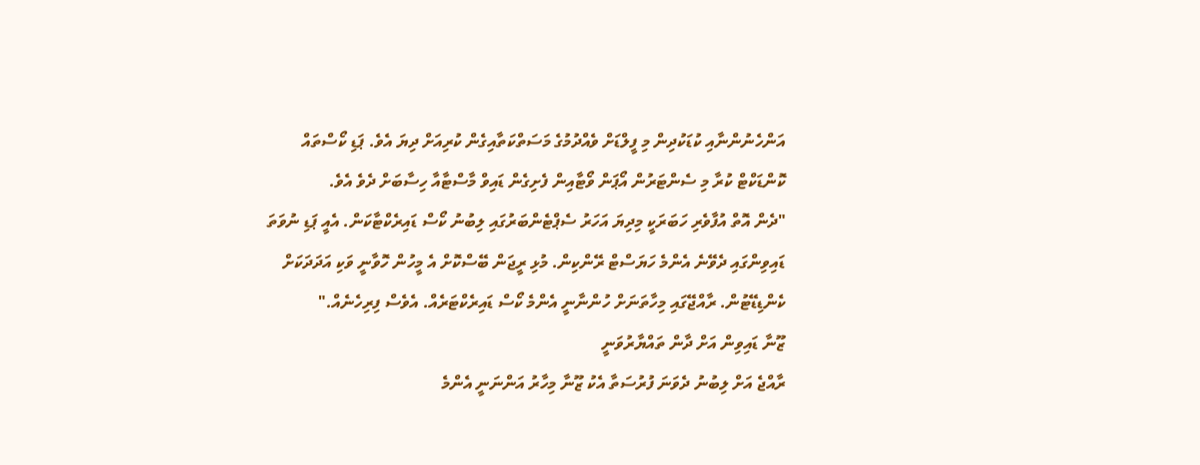އަންހެނުންނާއި ކުޑަކުދިން މި ފީލްޑަށް ވެއްދުމުގެ މަސަތްކަތާއިގެން ކުރިއަށް ދިޔަ އެވެ. ޕަޑި ކޯސްތައް ކޮންޑަކްޓް ކުރާ މި ސެންޓަރުން އޯޕަން ވޯޓާއިން ފެށިގެން ޑައިވް މާސްޓާއާ ހިސާބަށް ދެވެ އެވެ.
"ދެން އޮތް އުފާވެރި ހަބަރަކީ މިދިޔަ އަހަރު ސެޕްޓެންބަރުގައި ލިބުނު ކޯސް ޑައިރެކްޓާކަން. އެއީ ޕަޑި ނުވަތަ ޑައިވިންގައި ދެވޭނެ އެންމެ ހަޔަސްޓް ރޭންކިން. މުޅި ރީޖަން ބޭސްކޮށް އެ މީހުން ހޮވާނީ ވަކި އަދަދަކަށް ކެންޑިޑޭޓުން. ރާއްޖޭގައި މިހާތަނަށް ހުންނާނީ އެންމެ ކޯސް ޑައިރެކްޓަރެއް. އެވެސް ފިރިހެނެއް."
ޒޫނާ ޑައިވިން އަށް ދާން ތައްޔާރުވަނީ
ރާއްޖެ އަށް ލިބުނު ދެވަނަ ފުރުސަތާ އެކު ޒޫނާ މިހާރު އަންނަނީ އެންމެ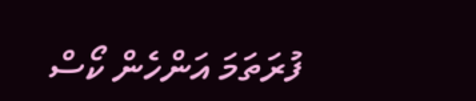ފުރަތަމަ އަންހެން ކޯސް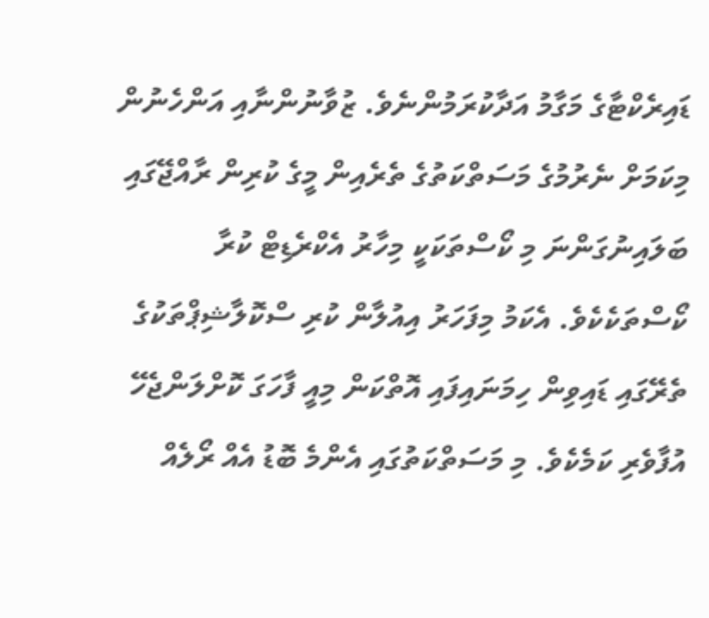ޑައިރެކްޓާގެ މަގާމު އަދާކުރަމުންނެވެ. ޒުވާނުންނާއި އަންހެނުން މިކަމަށް ނެރުމުގެ މަސަތްކަތުގެ ތެރެއިން މީގެ ކުރިން ރާއްޖޭގައި ބަލައިނުގަންނަ މި ކޯސްތަކަކީ މިހާރު އެކްރެޑިޓް ކުރާ ކޯސްތަކެކެވެ. އެކަމު މިފަހަރު އިއުލާން ކުރި ސްކޮލާޝިޕްތަކުގެ ތެރޭގައި ޑައިވިން ހިމަނައިފައި އޮތްކަން މިއީ ފާހަގަ ކޮށްލަންޖެހޭ އުފާވެރި ކަމެކެވެ. މި މަސަތްކަތުގައި އެންމެ ބޮޑު އެއް ރޯލެއް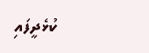ކުޅެދީފައި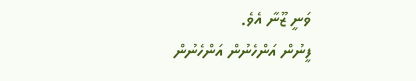ވަނީ ޒޫނާ އެވެ.
ފީނުން އަންހެނުން އަންހެނުން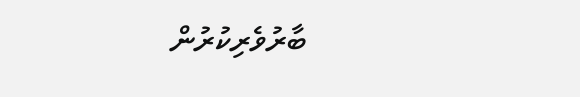ބާރުވެރިކުރުން